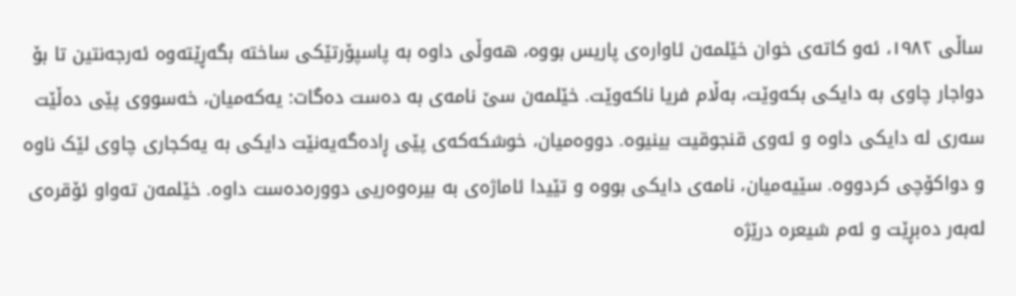ساڵی ١٩٨٢، ئەو کاتەی خوان خێلمەن ئاوارەی پاریس بووە، هەوڵی داوە بە پاسپۆرتێکی ساختە بگەڕێتەوە ئەرجەنتین تا بۆ دواجار چاوی بە دایکی بکەوێت، بەڵام فریا ناکەوێت. خێلمەن سێ نامەی بە دەست دەگات: یەکەمیان، خەسووی پێی دەڵێت سەری لە دایکی داوە و ئەوی قنجوقیت بینیوە. دووەمیان، خوشکەکەی پێی ڕادەگەیەنێت دایکی بە یەکجاری چاوی لێک ناوە و دواکۆچی کردووە. سێیەمیان، نامەی دایکی بووە و تێیدا ئاماژەی بە بیرەوەریی دوورەدەست داوە. خێلمەن تەواو ئۆقرەی لەبەر دەبڕێت و ئەم شیعرە درێژە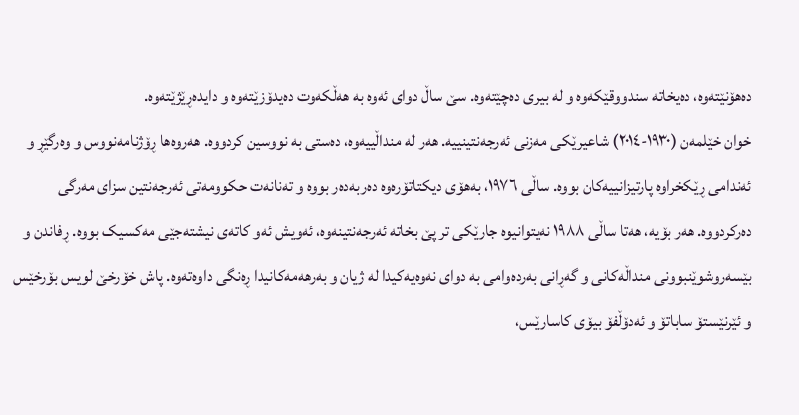دەهۆنێتەوە، دەیخاتە سندووقێکەوە و لە بیری دەچێتەوە. سێ ساڵ دوای ئەوە بە هەڵکەوت دەیدۆزێتەوە و دایدەڕێژێتەوە.
خوان خێلمەن (١٩٣٠-٢٠١٤) شاعیرێکی مەزنی ئەرجەنتینییە. هەر لە منداڵییەوە، دەستی بە نووسین کردووە. هەروەها ڕۆژنامەنووس و وەرگێڕ و ئەندامی ڕێکخراوە پارتیزانییەکان بووە. ساڵی ١٩٧٦، بەهۆی دیکتاتۆرەوە دەربەدەر بووە و تەنانەت حکوومەتی ئەرجەنتین سزای مەرگی دەرکردووە. هەر بۆیە، هەتا ساڵی ١٩٨٨ نەیتوانیوە جارێکی تر پێ بخاتە ئەرجەنتینەوە، ئەویش ئەو کاتەی نیشتەجێی مەکسیک بووە. ڕفاندن و بێسەروشوێنبوونی منداڵەکانی و گەڕانی بەردەوامی بە دوای نەوەیەکیدا لە ژیان و بەرهەمەکانیدا ڕەنگی داوەتەوە. پاش خۆرخێ لویس بۆرخێس و ئێرنێستۆ ساباتۆ و ئەدۆڵفۆ بیۆی کاسارێس،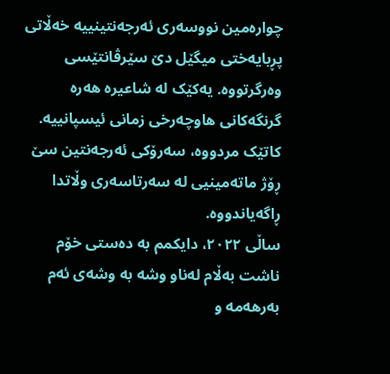چوارەمین نووسەری ئەرجەنتینییە خەڵاتی پڕبایەختی میگێل دێ سێرڤانتێسی وەرگرتووە. یەکێک لە شاعیرە هەرە گرنگەکانی هاوچەرخی زمانی ئیسپانییە. کاتێک مردووە، سەرۆکی ئەرجەنتین سێ ڕۆژ ماتەمینیی لە سەرتاسەری وڵاتدا ڕاگەیاندووە.
ساڵی ٢٠٢٢، دایکمم بە دەستی خۆم ناشت بەڵام لەناو وشە بە وشەی ئەم بەرهەمە و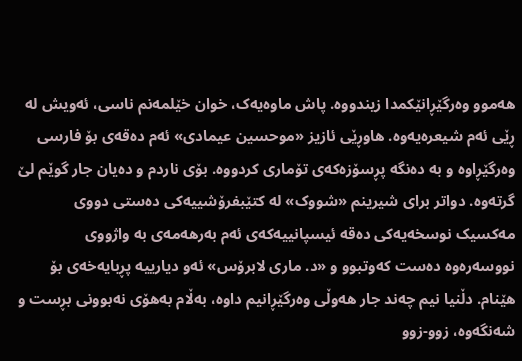هەموو وەرگێڕانێکمدا زیندووە. پاش ماوەیەک، خوان خێلمەنم ناسی، ئەویش لە ڕێی ئەم شیعرەیەوە. هاوڕێی ئازیز «موحسین عیمادی» ئەم دەقەی بۆ فارسی وەرگێڕاوە و بە دەنگە پڕسۆزەکەی تۆماری کردووە. بۆی ناردم و دەیان جار گوێم لێ گرتەوە. دواتر برای شیرینم «شووک» لە کتێبفرۆشییەکی دەستی دووی مەکسیک نوسخەیەکی دەقە ئیسپانییەکەی ئەم بەرهەمەی بە واژووی نووسەرەوە دەست کەوتبوو و «د. ماری لابرۆس» ئەو دیارییە پڕبایەخەی بۆ هێنام. دڵنیا نیم چەند جار هەوڵی وەرگێڕانیم داوە، بەڵام بەهۆی نەبوونی بڕست و شەنگەوە، زوو-زوو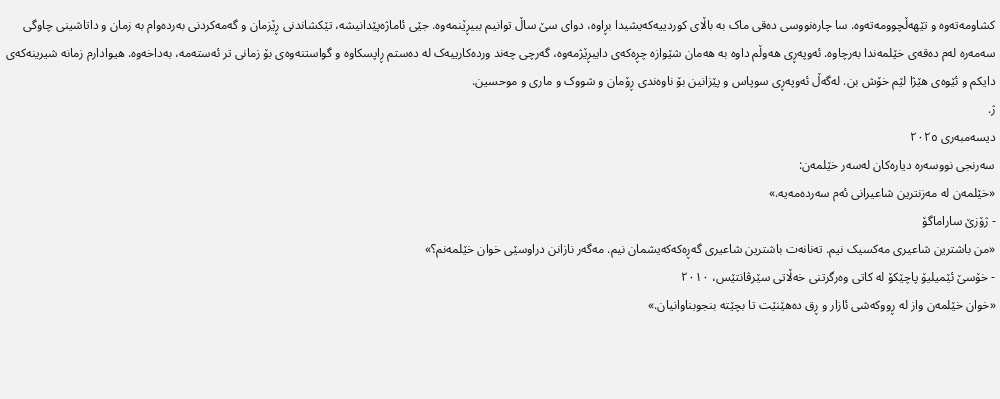کشاومەتەوە و تێهەڵچوومەتەوە. سا چارەنووسی دەقی ماک بە باڵای کوردییەکەیشیدا بڕاوە، دوای سێ ساڵ توانیم ببیڕێنمەوە. جێی ئاماژەپێدانیشە، تێکشاندنی ڕێزمان و گەمەکردنی بەردەوام بە زمان و داتاشینی چاوگی سەمەرە لەم دەقەی خێلمەندا بەرچاوە. ئەوپەڕی هەوڵم داوە بە هەمان شێوازە چڕەکەی دایبڕێژمەوە، گەرچی چەند وردەکارییەک لە دەستم ڕاپسکاوە و گواستنەوەی بۆ زمانی تر ئەستەمە، بەداخەوە. هیوادارم زمانە شیرینەکەی دایکم و ئێوەی هێژا لێم خۆش بن. لەگەڵ ئەوپەڕی سوپاس و پێزانین بۆ ناوەندی ڕۆمان و شووک و ماری و موحسین.
ژ.
دیسەمبەری ٢٠٢٥
سەرنجی نووسەرە دیارەکان لەسەر خێلمەن:
«خێلمەن لە مەزنترین شاعیرانی ئەم سەردەمەیە.»
- ژۆزێ ساراماگۆ
«من باشترین شاعیری مەکسیک نیم. تەنانەت باشترین شاعیری گەڕەکەکەیشمان نیم. مەگەر نازانن دراوسێی خوان خێلمەنم؟»
- خۆسێ ئێمیلیۆ پاچێکۆ لە کاتی وەرگرتنی خەڵاتی سێرڤانتێس، ٢٠١٠
«خوان خێلمەن واز لە ڕووکەشی ئازار و ڕق دەهێنێت تا بچێتە بنجوبناوانیان.»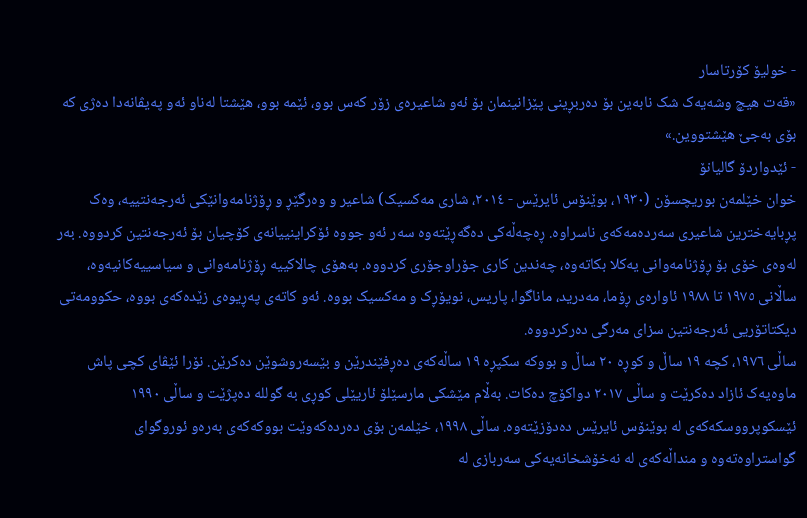- خولیۆ کۆرتاسار
«قەت هیچ وشەیەک شک نابەین بۆ دەربڕینی پێزانینمان بۆ ئەو شاعیرەی زۆر کەس بوو، ئێمە بوو، هێشتا لەناو ئەو پەیڤانەدا دەژی کە بۆی بەجێ هێشتووین.»
- ئێدواردۆ گالیانۆ
خوان خێلمەن بوریچسۆن (١٩٣٠، بوێنۆس ئایرێس - ٢٠١٤، شاری مەکسیک) شاعیر و وەرگێڕ و ڕۆژنامەوانێکی ئەرجەنتییە، وەک پڕبایەخترین شاعیری سەردەمەکەی ناسراوە. ڕەچەڵەکی دەگەڕێتەوە سەر ئەو جووە ئۆکراینییانەی کۆچیان بۆ ئەرجەنتین کردووە. بەر لەوەی خۆی بۆ ڕۆژنامەوانی یەکلا بکاتەوە، چەندین کاری جۆراوجۆری کردووە. بەهۆی چالاکییە ڕۆژنامەوانی و سیاسییەکانیەوە، ساڵانی ١٩٧٥ تا ١٩٨٨ ئاوارەی ڕۆما، مەدرید، ماناگوا، پاریس، نویۆڕک و مەکسیک بووە. ئەو کاتەی پەڕیوەی زێدەکەی بووە، حکوومەتی دیکتاتۆریی ئەرجەنتین سزای مەرگی دەرکردووە.
ساڵی ١٩٧٦، کچە ١٩ ساڵ و کوڕە ٢٠ ساڵ و بووکە سکپڕە ١٩ ساڵەکەی دەڕفێندرێن و بێسەروشوێن دەکرێن. نۆرا ئێڤای کچی پاش ماوەیەک ئازاد دەکرێت و ساڵی ٢٠١٧ دواکۆچ دەکات. بەڵام مێشکی مارسێلۆ ئاریێلی کوڕی بە گوللە دەپژێت و ساڵی ١٩٩٠ ئێسکوپرووسکەکەی لە بوێنۆس ئایرێس دەدۆزێتەوە. ساڵی ١٩٩٨، خێلمەن بۆی دەردەکەوێت بووکەکەی بەرەو ئوروگوای گواستراوەتەوە و منداڵەکەی لە نەخۆشخانەیەکی سەربازی لە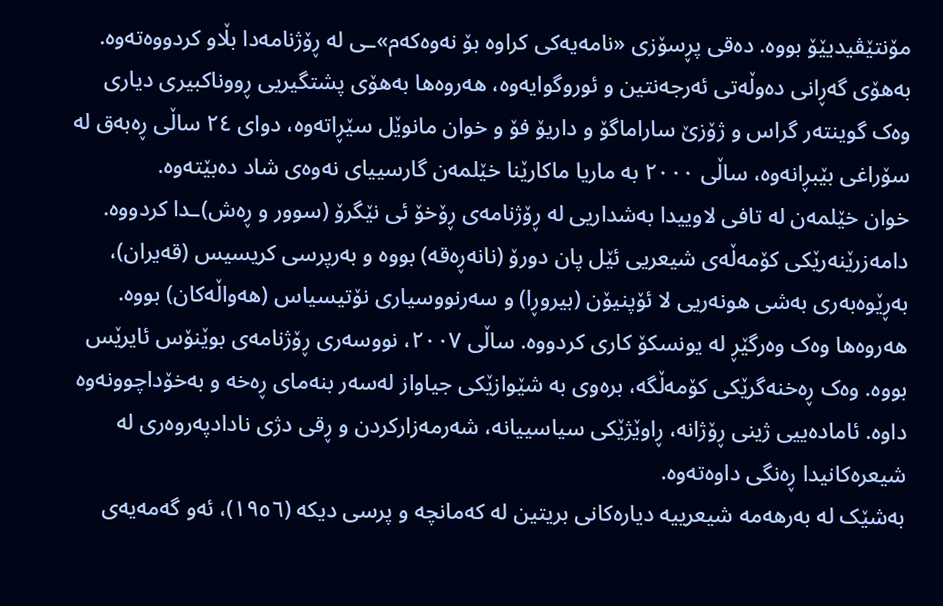مۆنتێڤیدیێۆ بووە. دەقی پڕسۆزی «نامەیەکی کراوە بۆ نەوەکەم»ـی لە ڕۆژنامەدا بڵاو کردووەتەوە. بەهۆی گەڕانی دەوڵەتی ئەرجەنتین و ئوروگوایەوە، هەروەها بەهۆی پشتگیریی ڕووناکبیری دیاری وەک گوینتەر گراس و ژۆزێ ساراماگۆ و داریۆ فۆ و خوان مانوێل سێڕاتەوە، دوای ٢٤ ساڵی ڕەبەق لە سۆراغی بێبڕانەوە، ساڵی ٢٠٠٠ بە ماریا ماکارێنا خێلمەن گارسییای نەوەی شاد دەبێتەوە.
خوان خێلمەن لە تافی لاوییدا بەشداریی لە ڕۆژنامەی ڕۆخۆ ئی نێگرۆ (سوور و ڕەش)ـدا کردووە. دامەزرێنەرێکی کۆمەڵەی شیعریی ئێل پان دورۆ (نانەڕەقە) بووە و بەرپرسی کریسیس (قەیران)، بەڕێوەبەری بەشی هونەریی لا ئۆپنیۆن (بیروڕا) و سەرنووسیاری نۆتیسیاس (هەواڵەکان) بووە. هەروەها وەک وەرگێڕ لە یونسکۆ کاری کردووە. ساڵی ٢٠٠٧، نووسەری ڕۆژنامەی بوێنۆس ئایرێس بووە. وەک ڕەخنەگرێکی کۆمەڵگە، برەوی بە شێوازێکی جیاواز لەسەر بنەمای ڕەخە و بەخۆداچوونەوە داوە. ئامادەییی ژینی ڕۆژانە، ڕاوێژێکی سیاسییانە، شەرمەزارکردن و ڕقی دژی نادادپەروەری لە شیعرەکانیدا ڕەنگی داوەتەوە.
بەشێک لە بەرهەمە شیعرییە دیارەکانی بریتین لە کەمانچە و پرسی دیکە (١٩٥٦)، ئەو گەمەیەی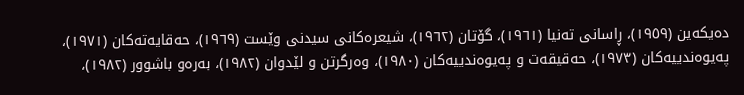دەیکەین (١٩٥٩)، ڕاسانی تەنیا (١٩٦١)، گۆتان (١٩٦٢)، شیعرەکانی سیدنی وێست (١٩٦٩)، حەقایەتەکان (١٩٧١)، پەیوەندییەکان (١٩٧٣)، حەقیقەت و پەیوەندییەکان (١٩٨٠)، وەرگرتن و لێدوان (١٩٨٢)، بەرەو باشوور (١٩٨٢)،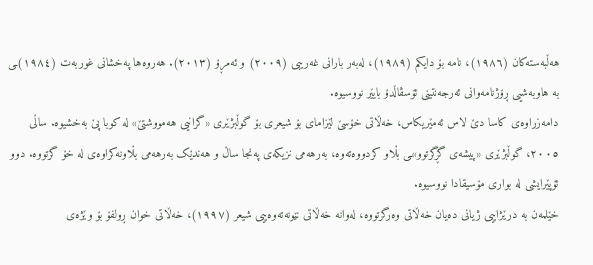هەڵبەستەکان (١٩٨٦)، نامە بۆ دایکم (١٩٨٩)، لەبەر بارانی غەریبی (٢٠٠٩) و ئەمڕۆ (٢٠١٣). هەروەها پەخشانی غوربەت (١٩٨٤)ـی بە هاوبەشیی ڕۆژنامەوانی ئەرجەنتینی ئۆسڤاڵدۆ بایێر نووسیوە.
دامەزراوەی کاسا دێ لاس ئەمێریکاس، خەڵاتی خۆسێ لێزامای بۆ شیعری بۆ گوڵبژێری «گرانیی هەمووشتێ» لە کوبا پێ بەخشیوە. ساڵی ٢٠٠٥، گوڵبژێری «پیشەی گڕگرتوو»ـی بڵاو کردووەتەوە، بەرهەمی نزیکەی پەنجا ساڵ و هەندێک بەرهەمی بڵاونەکراوەی لە خۆ گرتووە. دوو ئۆپێرایشی لە بواری مۆسیقادا نووسیوە.
خێلمەن بە درێژاییی ژیانی دەیان خەڵاتی وەرگرتووە، لەوانە خەڵاتی نێونەتەوەییی شیعر (١٩٩٧)، خەڵاتی خوان ڕولفۆ بۆ وێژەی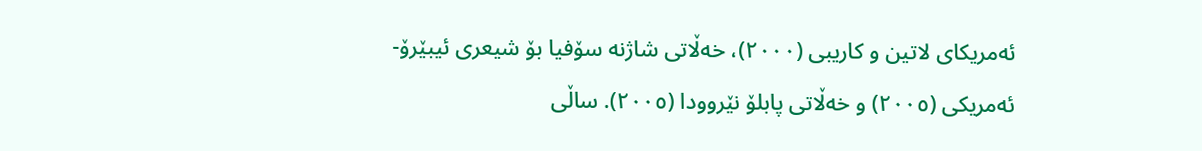ئەمریکای لاتین و کاریبی (٢٠٠٠)، خەڵاتی شاژنە سۆفیا بۆ شیعری ئیبێرۆ-ئەمریکی (٢٠٠٥) و خەڵاتی پابلۆ نێروودا (٢٠٠٥). ساڵی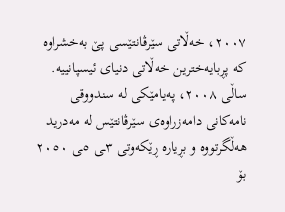٢٠٠٧، خەڵاتی سێرڤانتێسی پێ بەخشراوە کە پڕبایەخترین خەڵاتی دنیای ئیسپانییە. ساڵی ٢٠٠٨، پەیامێکی لە سندووقی نامەکانی دامەزراوەی سێرڤانتێس لە مەدرید هەڵگرتووە و بڕیارە ڕێکەوتی ٣ـی ٥ـی ٢٠٥٠ بۆ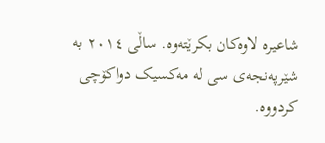شاعیرە لاوەکان بکرێتەوە. ساڵی ٢٠١٤ بە شێرپەنجەی سی لە مەکسیک دواکۆچی کردووە.